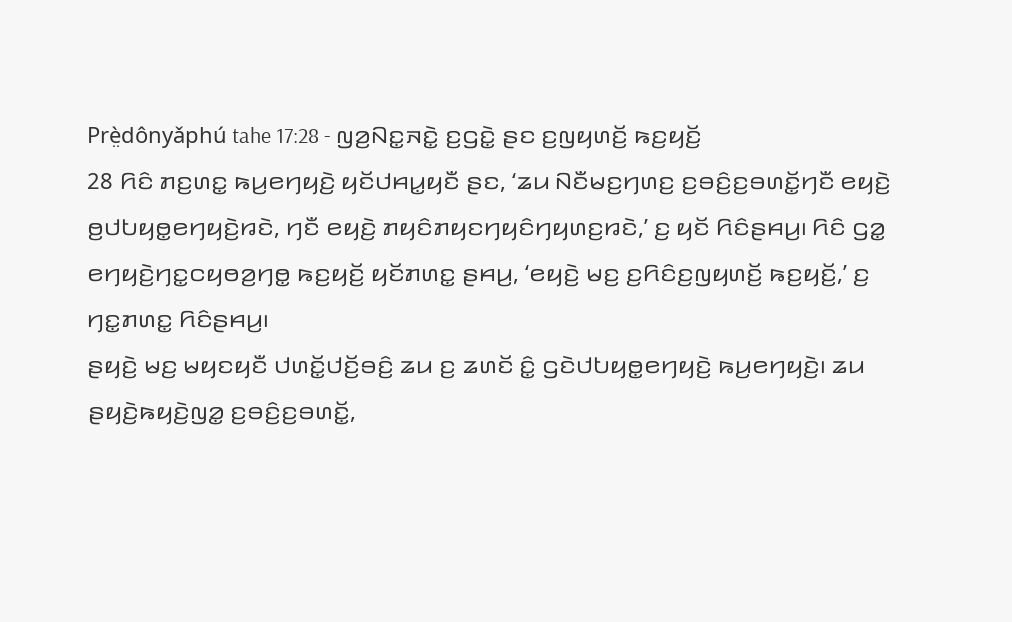Prè̤dônyǎphú tahe 17:28 - ꤜꤤ꤬ꤡꤢ꤭ꤏꤢꤧ꤭ ꤢ꤬ꤞꤢꤧ꤭ ꤔꤢ ꤢ꤬ꤜꤟꤛꤢꤩ꤬ ꤒꤢ꤬ꤟꤢꤩ꤬
28 ꤖꤢꤨ ꤊꤢ꤬ꤛꤢ꤭ ꤒꤣ꤬ꤕꤚꤟꤢꤧ꤬ ꤟꤢꤩꤓꤌꤣ꤭ꤟꤢꤪ ꤔꤢ, ‘ꤘꤣ ꤡꤢꤪꤗꤢ꤬ꤚꤛꤢ꤬ ꤢ꤬ꤋꤢꤨ꤬ꤢ꤬ꤋꤛꤢꤩ꤭ꤚꤢꤪ ꤕꤟꤢꤧ꤬ ꤥ꤬ꤓꤝꤟꤥ꤭ꤕꤚꤟꤢꤧ꤬ꤙꤢꤧ, ꤚꤢꤪ ꤕꤟꤢꤧ꤬ ꤊꤟꤢꤨꤊꤟꤢꤚꤟꤢꤨꤚꤟꤛꤢ꤬ꤙꤢꤧ,’ ꤢ꤬ ꤟꤢꤩ ꤖꤢꤨꤔꤌꤣ꤬꤯ ꤖꤢꤨ ꤞꤤ꤭ ꤕꤚꤟꤢꤧ꤬ꤚꤢ꤭ꤍꤟꤥꤤ꤬ꤚꤥ꤭ ꤒꤢ꤬ꤟꤢꤩ꤬ ꤟꤢꤩꤊꤛꤢ꤭ ꤔꤌꤣ꤬, ‘ꤕꤟꤢꤧ꤬ ꤗꤢ꤬ ꤢ꤬ꤖꤢꤨꤢ꤬ꤜꤟꤛꤢꤩ꤬ ꤒꤢ꤬ꤟꤢꤩ꤬,’ ꤢ꤬ ꤚꤢ꤭ꤊꤛꤢ꤭ ꤖꤢꤨꤔꤌꤣ꤬꤯
ꤔꤟꤢꤧ꤬ ꤗꤢ꤬ ꤗꤟꤢꤟꤢꤪ ꤓꤛꤢꤩ꤭ꤓꤢꤩ꤬ꤋꤢꤨ꤬ ꤘꤣ ꤢ꤬ ꤘꤛꤢꤩ ꤢꤨ꤭ ꤞꤢꤧꤓꤝꤟꤥ꤭ꤕꤚꤟꤢꤧ꤬ ꤒꤣ꤬ꤕꤚꤟꤢꤧ꤬꤯ ꤘꤣ ꤔꤟꤢꤧ꤬ꤒꤟꤢꤧ꤬ꤜꤤ꤭ ꤢ꤬ꤋꤢꤨ꤬ꤢ꤬ꤋꤛꤢꤩ꤭,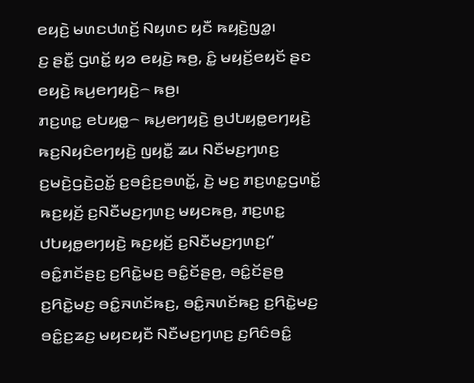ꤕꤟꤢꤧ꤬ ꤗꤛꤢꤓꤛꤢꤩ꤬ ꤡꤟꤛꤢ ꤟꤢꤪ ꤒꤟꤢꤧ꤬ꤜꤤ꤭꤯
ꤢ꤬ ꤔꤢꤪ꤭ ꤞꤛꤢꤩ꤭ ꤟꤤ ꤕꤟꤢꤧ꤬ ꤒꤥ꤬, ꤢꤨ꤭ ꤗꤟꤢꤩ꤬ꤕꤟꤢꤩ ꤔꤢ ꤕꤟꤢꤧ꤬ ꤒꤣ꤬ꤕꤚꤟꤢꤧ꤬꤮ ꤒꤥ꤬꤯
ꤊꤢ꤬ꤛꤢ꤭ ꤕꤝꤟꤥ꤭꤮ ꤒꤣ꤬ꤕꤚꤟꤢꤧ꤬ ꤥ꤬ꤓꤝꤟꤥ꤭ꤕꤚꤟꤢꤧ꤬ ꤒꤢ꤬ꤡꤟꤢꤨꤕꤚꤟꤢꤧ꤬ ꤜꤟꤢꤪ꤭ ꤘꤣ ꤡꤢꤪꤗꤢ꤬ꤚꤛꤢ꤬ ꤢ꤬ꤗꤢꤧ꤬ꤞꤢꤧ꤬ꤑꤢꤩ꤭ ꤢ꤬ꤋꤢꤨ꤬ꤢ꤬ꤋꤛꤢꤩ꤭, ꤢꤧ꤬ ꤗꤢ꤬ ꤊꤢ꤬ꤛꤢ꤭ꤞꤛꤢꤩ꤭ ꤒꤢ꤬ꤟꤢꤩ꤬ ꤢ꤬ꤡꤢꤪꤗꤢ꤬ꤚꤛꤢ꤬ ꤗꤟꤢꤒꤥ꤬, ꤊꤢ꤬ꤛꤢ꤭ ꤓꤝꤟꤥ꤭ꤕꤚꤟꤢꤧ꤬ ꤒꤢ꤬ꤟꤢꤩ꤬ ꤢ꤬ꤡꤢꤪꤗꤢ꤬ꤚꤛꤢ꤬꤯”
ꤋꤢꤨ꤭ꤊꤢꤩꤔꤢ꤬ ꤢ꤬ꤖꤢꤧ꤭ꤗꤢ꤬ ꤋꤢꤨ꤭ꤢꤩꤔꤥ꤬, ꤋꤢꤨ꤭ꤢꤩꤔꤥ꤬ ꤢ꤬ꤖꤢꤧ꤭ꤗꤢ꤬ ꤋꤢꤨ꤭ꤏꤛꤢꤩꤒꤢ꤬, ꤋꤢꤨ꤭ꤏꤛꤢꤩꤒꤢ꤬ ꤢ꤬ꤖꤢꤧ꤭ꤗꤢ꤬ ꤋꤢꤨ꤭ꤢ꤬ꤘꤢ꤬ ꤗꤟꤢꤟꤢꤪ ꤡꤢꤪꤗꤢ꤬ꤚꤛꤢ꤬ ꤢ꤬ꤖꤢꤨꤋꤢꤨ꤭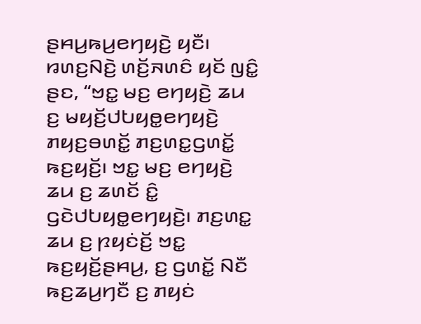ꤔꤌꤣ꤬ꤒꤣ꤬ꤕꤚꤟꤢꤧ꤬ ꤟꤢꤪ꤯
ꤙꤛꤢ꤬ꤡꤢꤧ꤬ ꤛꤢꤩ꤬ꤏꤛꤢꤨ ꤟꤢꤩ ꤜꤢꤨ꤭ ꤔꤢ, “ꤠꤢ꤭ ꤗꤢ꤬ ꤕꤚꤟꤢꤧ꤬ ꤘꤣ ꤢ꤬ ꤗꤟꤢꤩ꤬ꤓꤝꤟꤥ꤭ꤕꤚꤟꤢꤧ꤬ ꤊꤟꤢ꤬ꤋꤛꤢꤩ꤭ ꤊꤢ꤬ꤛꤢ꤭ꤞꤛꤢꤩ꤭ ꤒꤢ꤬ꤟꤢꤩ꤬꤯ ꤠꤢ꤭ ꤗꤢ꤬ ꤕꤚꤟꤢꤧ꤬ ꤘꤣ ꤢ꤬ ꤘꤛꤢꤩ ꤢꤨ꤭ ꤞꤢꤧꤓꤝꤟꤥ꤭ꤕꤚꤟꤢꤧ꤬꤯ ꤊꤢ꤬ꤛꤢ꤭ ꤘꤣ ꤢ꤬ ꤐꤟꤢꤦꤢꤩ꤬ ꤠꤢ꤭ ꤒꤢ꤬ꤟꤢꤩ꤬ꤔꤌꤣ꤬, ꤢ꤬ ꤞꤛꤢꤩ꤭ ꤡꤢꤪ ꤒꤢ꤬ꤘꤣ꤬ꤚꤢꤪ ꤢ꤬ ꤊꤟꤢꤦ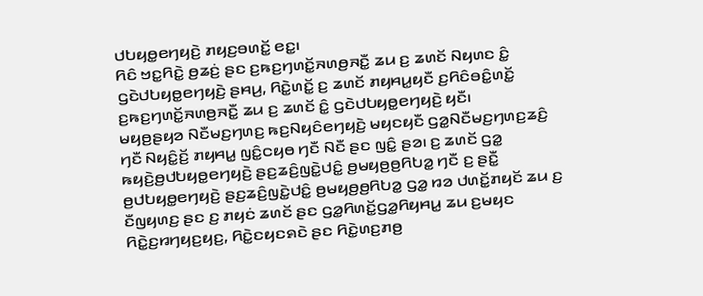ꤓꤝꤟꤥ꤭ꤕꤚꤟꤢꤧ꤬ ꤊꤟꤢ꤬ꤋꤛꤢꤩ꤭ ꤕꤢ꤭꤯
ꤖꤢꤨ ꤠꤢ꤭ꤖꤢꤧ꤭ ꤥ꤬ꤘꤢꤦ꤬ ꤔꤢ ꤢ꤬ꤒꤢ꤬ꤚꤛꤢꤩ꤭ꤏꤛꤥ꤬ꤏꤢꤪ꤭ ꤘꤣ ꤢ꤬ ꤘꤛꤢꤩ ꤡꤟꤛꤢ ꤢꤨ꤭ ꤞꤢꤧꤓꤝꤟꤥ꤭ꤕꤚꤟꤢꤧ꤬ ꤔꤌꤣ꤬, ꤖꤢꤧ꤭ꤛꤢꤩ꤭ ꤢ꤬ ꤘꤛꤢꤩ ꤊꤟꤌꤣ꤭ꤟꤢꤪ ꤢ꤬ꤖꤢꤨꤋꤢꤨ꤭ꤛꤢꤩ꤭ ꤢ꤬ꤒꤢ꤬ꤚꤛꤢꤩ꤭ꤏꤛꤥ꤬ꤏꤢꤪ꤭ ꤘꤣ ꤢ꤬ ꤘꤛꤢꤩ ꤢꤨ꤭ ꤞꤢꤧꤓꤝꤟꤥ꤭ꤕꤚꤟꤢꤧ꤬ ꤟꤢꤪ꤯
ꤗꤟꤥ꤬ꤔꤟꤤ ꤡꤢꤪꤗꤢ꤬ꤚꤛꤢ꤬ ꤒꤢ꤬ꤡꤟꤢꤨꤕꤚꤟꤢꤧ꤬ ꤗꤟꤢꤟꤢꤪ ꤞꤤ꤭ꤡꤢꤪꤗꤢ꤬ꤚꤛꤢ꤬ꤘꤢꤨ꤬ ꤚꤢꤪ ꤡꤟꤢꤨ꤭ꤢꤩ꤬ ꤊꤟꤌꤣ꤭ ꤜꤢꤨ꤭ꤍꤟꤥ ꤚꤢꤪ ꤡꤢꤪ ꤔꤢ ꤜꤢꤨ꤭ ꤔꤤ꤯ ꤢ꤬ ꤘꤛꤢꤩ ꤞꤤ꤭ ꤒꤟꤢꤧ꤬ꤥ꤬ꤓꤝꤟꤥ꤭ꤕꤚꤟꤢꤧ꤬ ꤔꤢ꤬ꤘꤢꤨ꤬ꤜꤢꤧ꤭ꤓꤢꤨ꤭ ꤥ꤬ꤗꤟꤥ꤬ꤥ꤬ꤖꤝꤤ꤭ ꤚꤢꤪ ꤢ꤬ ꤔꤢꤪ꤭ ꤥ꤬ꤓꤝꤟꤥ꤭ꤕꤚꤟꤢꤧ꤬ ꤔꤢ꤬ꤘꤢꤨ꤬ꤜꤢꤧ꤭ꤓꤢꤨ꤭ ꤥ꤬ꤗꤟꤥ꤬ꤥ꤬ꤖꤝꤤ꤭ ꤞꤤ꤭ ꤙꤤ ꤓꤛꤢꤩ꤭ꤊꤟꤢꤩ ꤘꤣ ꤢ꤬ ꤢꤪꤜꤟꤛꤢ꤬ ꤔꤢ ꤢ꤬ ꤊꤟꤢꤦ ꤘꤛꤢꤩ ꤔꤢ ꤞꤤ꤭ꤖꤛꤢꤩ꤭ꤞꤤ꤭ꤖꤟꤌꤣ꤭ ꤘꤣ ꤢ꤬ꤗꤟꤢ ꤖꤢꤧ꤭ꤢ꤬ꤙꤚꤟꤢ꤬ꤟꤢ꤬, ꤖꤢꤧ꤭ꤢꤟꤢꤎꤢꤧ ꤔꤢ ꤖꤢꤧ꤭ꤛꤢ꤬ꤊꤥ꤬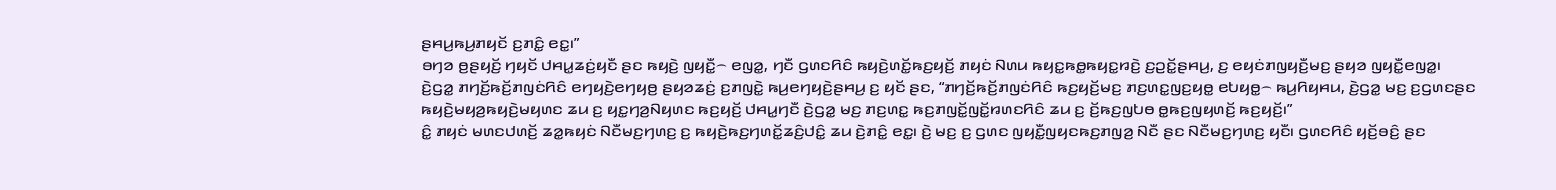ꤔꤌꤣ꤬ꤒꤣ꤬ꤊꤟꤢꤩ ꤢ꤬ꤊꤢꤨ꤭ ꤕꤢ꤭꤯”
ꤋꤚꤤ ꤥ꤬ꤔꤟꤢꤩ꤬ ꤚꤟꤢꤩ ꤓꤌꤣ꤭ꤘꤢꤦ꤬ꤟꤢꤪ ꤔꤢ ꤒꤟꤢꤧ꤬ ꤜꤟꤢꤪ꤭꤮ ꤕꤜꤤ꤭, ꤚꤢꤪ ꤞꤛꤢꤖꤢꤨ ꤒꤟꤢꤧ꤬ꤛꤢꤩ꤭ꤒꤢ꤬ꤟꤢꤩ꤬ ꤊꤟꤢꤦ ꤡꤛꤣ ꤒꤟꤢ꤭ꤒꤥ꤭ꤒꤟꤢ꤭ꤙꤢꤧ꤬ ꤢ꤬ꤑꤢꤩ꤭ꤔꤌꤣ꤬, ꤢ꤬ ꤕꤟꤢꤦꤊꤜꤟꤢꤪ꤬ꤗꤢ꤬ ꤔꤟꤤ ꤜꤟꤢꤪ꤭ꤕꤜꤤ꤭꤯
ꤢꤧ꤬ꤞꤤ꤭ ꤊꤚꤢꤩ꤬ꤒꤢꤩ꤬ꤊꤜꤢꤦꤖꤢꤨ ꤕꤚꤟꤢꤧ꤬ꤕꤚꤟꤥ꤬ ꤔꤟꤤꤘꤢꤦ꤬ ꤢ꤬ꤊꤜꤢꤧ꤭ ꤒꤣ꤬ꤕꤚꤟꤢꤧ꤬ꤔꤌꤣ꤬ ꤢ꤬ ꤟꤢꤩ ꤔꤢ, “ꤊꤚꤢꤩ꤬ꤒꤢꤩ꤬ꤊꤜꤢꤦꤖꤢꤨ ꤒꤢ꤬ꤟꤢꤩ꤬ꤗꤢ꤬ ꤊꤢ꤬ꤛꤢ꤭ꤜꤢ꤬ꤟꤥ꤭ ꤕꤝꤟꤥ꤭꤮ ꤒꤣ꤬ꤖꤟꤌꤣ, ꤢꤧ꤬ꤞꤤ꤭ ꤗꤢ꤬ ꤢ꤬ꤞꤛꤢꤔꤢ ꤒꤟꤢꤧ꤬ꤗꤟꤤ꤬ꤒꤟꤢꤧ꤬ꤗꤟꤛꤢ ꤘꤣ ꤢ꤬ ꤟꤢ꤭ꤚꤤ꤬ꤡꤟꤛꤢ ꤒꤢ꤬ꤟꤢꤩ꤬ ꤓꤌꤣ꤭ꤚꤢꤪ ꤢꤧ꤬ꤞꤤ꤭ ꤗꤢ꤬ ꤊꤢ꤬ꤛꤢ꤭ ꤒꤢ꤬ꤊꤜꤢꤩ꤭ꤜꤢꤩ꤭ꤙꤛꤢꤖꤢꤨ ꤘꤣ ꤢ꤬ ꤢꤩ꤬ꤒꤢ꤬ꤜꤝꤥ ꤥ꤭ꤒꤢ꤬ꤜꤟꤛꤢꤩ꤬ ꤒꤢ꤬ꤟꤢꤩ꤬꤯”
ꤢꤨ꤭ ꤊꤟꤢꤦ ꤗꤛꤢꤓꤛꤢꤩ꤬ ꤘꤤ꤭ꤒꤟꤢꤦ ꤡꤢꤪꤗꤢ꤬ꤚꤛꤢ꤬ ꤢ꤬ ꤒꤟꤢꤧ꤬ꤒꤢ꤬ꤚꤛꤢꤩ꤭ꤘꤢꤨ꤬ꤓꤢꤨ꤭ ꤘꤣ ꤢꤧ꤬ꤊꤢꤨ꤭ ꤕꤢ꤭꤯ ꤢꤧ꤬ ꤗꤢ꤬ ꤢ꤬ ꤞꤛꤢ ꤜꤟꤢꤪ꤭ꤜꤟꤢꤒꤢ꤬ꤊꤜꤤ꤬ ꤡꤢꤪ ꤔꤢ ꤡꤢꤪꤗꤢ꤬ꤚꤛꤢ꤬ ꤟꤢꤪ꤯ ꤞꤛꤢꤖꤢꤨ ꤟꤢꤩ꤬ꤋꤢꤨ꤬ ꤔꤢ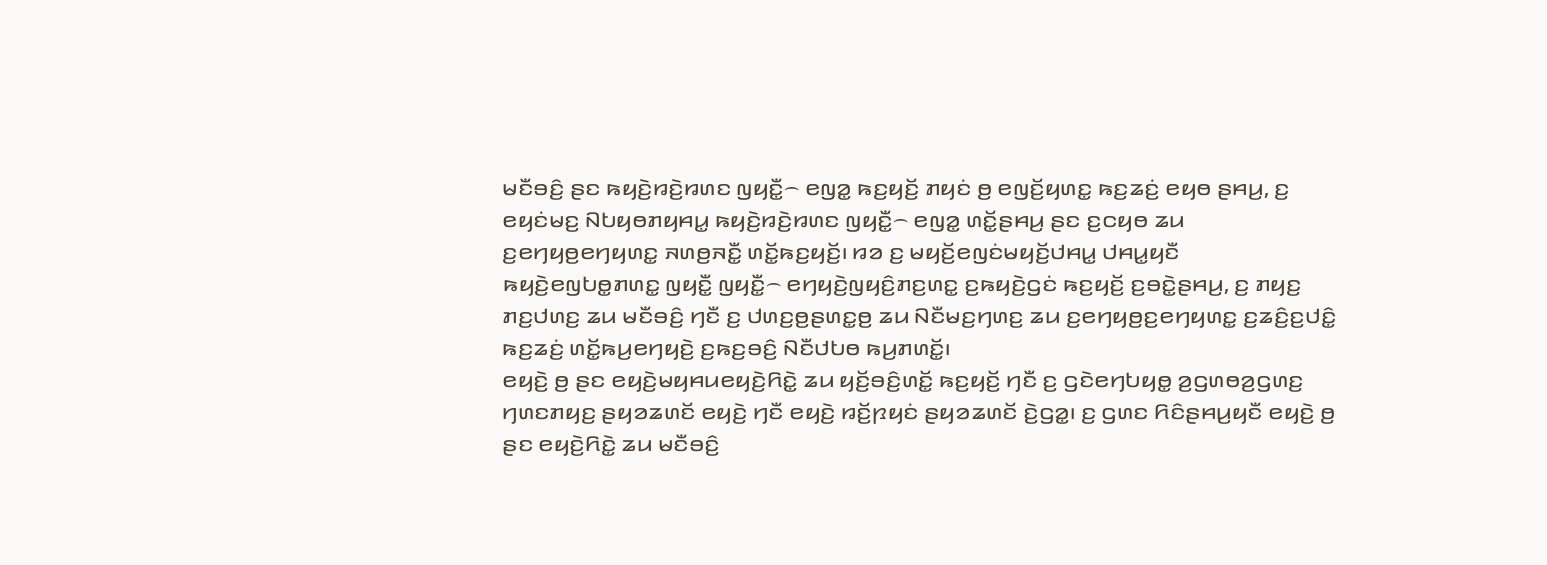ꤗꤢꤪꤋꤢꤨ꤬ ꤔꤢ ꤒꤟꤢꤧ꤬ꤙꤢꤧ꤬ꤙꤛꤢ ꤜꤟꤢꤪ꤭꤮ ꤕꤜꤤ꤭ ꤒꤢ꤬ꤟꤢꤩ꤬ ꤊꤟꤢꤦ ꤥ꤬ ꤕꤜꤢꤩ꤬ꤟꤛꤢ꤭ ꤒꤢ꤬ꤘꤢꤦ꤬ ꤕꤟꤥ ꤔꤌꤣ꤬, ꤢ꤬ ꤕꤟꤢꤦꤗꤢ꤬ ꤡꤝꤟꤥꤊꤟꤌꤣ꤭ ꤒꤟꤢꤧ꤬ꤙꤢꤧ꤬ꤙꤛꤢ ꤜꤟꤢꤪ꤭꤮ ꤕꤜꤤ꤭ ꤛꤢꤩ꤭ꤔꤌꤣ꤬ ꤔꤢ ꤢ꤬ꤍꤟꤥ ꤘꤣ ꤢ꤬ꤕꤚꤟꤥ꤬ꤕꤚꤟꤛꤢ꤭ ꤏꤛꤥ꤬ꤏꤢꤪ꤭ ꤛꤢꤩ꤭ꤒꤢ꤬ꤟꤢꤩ꤬꤯ ꤙꤤ ꤢ꤬ ꤗꤟꤢꤩ꤬ꤕꤜꤢꤦꤗꤟꤢꤩ꤬ꤓꤌꤣ꤭ ꤓꤌꤣ꤭ꤟꤢꤪ ꤒꤟꤢꤧ꤬ꤕꤜꤝꤥ꤭ꤊꤛꤢ꤭ ꤜꤟꤢꤪ꤭ ꤜꤟꤢꤪ꤭꤮ ꤕꤚꤟꤢꤧ꤬ꤜꤟꤢꤨ꤬ꤊꤢ꤬ꤛꤢ꤭ ꤢ꤬ꤒꤟꤢꤧ꤬ꤞꤢꤦ ꤒꤢ꤬ꤟꤢꤩ꤬ ꤢ꤬ꤋꤢꤧ꤭ꤔꤌꤣ꤬, ꤢ꤬ ꤊꤟꤢ꤬ ꤊꤢ꤬ꤓꤛꤢ꤬ ꤘꤣ ꤗꤢꤪꤋꤢꤨ꤬ ꤚꤢꤪ ꤢ꤬ ꤓꤛꤢ꤬ꤥ꤬ꤔꤛꤢ꤭ꤥ꤬ ꤘꤣ ꤡꤢꤪꤗꤢ꤬ꤚꤛꤢ꤬ ꤘꤣ ꤢ꤬ꤕꤚꤟꤥ꤬ꤢ꤬ꤕꤚꤟꤛꤢ꤭ ꤢ꤬ꤘꤢꤨ꤬ꤢ꤬ꤓꤢꤨ꤭ ꤒꤢ꤬ꤘꤢꤦ꤬ ꤛꤢꤩ꤭ꤒꤣ꤬ꤕꤚꤟꤢꤧ꤬ ꤢ꤬ꤒꤢ꤬ꤋꤢꤨ꤬ ꤡꤢꤪꤓꤝꤥ ꤒꤣ꤬ꤊꤛꤢꤩ꤭꤯
ꤕꤟꤢꤧ꤬ ꤥ꤬ ꤔꤢ ꤕꤟꤢꤧ꤬ꤗꤟꤌꤣꤕꤟꤢꤧ꤬ꤖꤢꤧ꤭ ꤘꤣ ꤟꤢꤩ꤬ꤋꤢꤨ꤬ꤛꤢꤩ꤭ ꤒꤢ꤬ꤟꤢꤩ꤬ ꤚꤢꤪ ꤢ꤬ ꤞꤢꤧꤕꤚꤝꤟꤥ꤭ ꤤ꤬ꤞꤛꤥꤤ꤬ꤞꤛꤢ꤬ ꤚꤛꤢꤊꤟꤢ꤬ ꤔꤟꤤꤘꤛꤢꤩ ꤕꤟꤢꤧ꤬ ꤚꤢꤪ ꤕꤟꤢꤧ꤬ ꤙꤢꤩ꤬ꤐꤟꤢꤦ ꤔꤟꤤꤘꤛꤢꤩ ꤢꤧ꤬ꤞꤤ꤭꤯ ꤢ꤬ ꤞꤛꤢ ꤖꤢꤨꤔꤌꤣ꤬ꤟꤢꤪ ꤕꤟꤢꤧ꤬ ꤥ꤬ ꤔꤢ ꤕꤟꤢꤧ꤬ꤖꤢꤧ꤭ ꤘꤣ ꤗꤢꤪꤋꤢꤨ꤬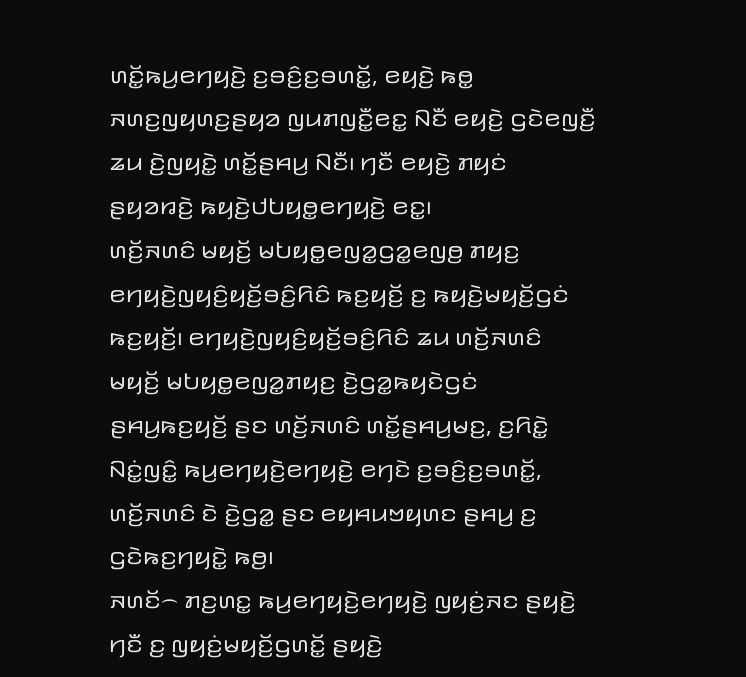ꤛꤢꤩ꤭ꤒꤣ꤬ꤕꤚꤟꤢꤧ꤬ ꤢ꤬ꤋꤢꤨ꤬ꤢ꤬ꤋꤛꤢꤩ꤭, ꤕꤟꤢꤧ꤬ ꤒꤥ꤭ ꤏꤛꤢ꤬ꤜꤟꤛꤢ꤬ꤔꤟꤤ ꤜꤣꤊꤜꤢꤪ꤭ꤕꤢ꤭ ꤡꤢꤪ ꤕꤟꤢꤧ꤬ ꤞꤢꤧꤕꤜꤢꤪ꤬ ꤘꤣ ꤢꤧ꤬ꤜꤟꤢꤧ꤭ ꤛꤢꤩ꤭ꤔꤌꤣ꤬ ꤡꤢꤪ꤯ ꤚꤢꤪ ꤕꤟꤢꤧ꤬ ꤊꤟꤢꤦ ꤔꤟꤤꤙꤢꤧ꤬ ꤒꤟꤢꤧ꤬ꤓꤝꤟꤥ꤭ꤕꤚꤟꤢꤧ꤬ ꤕꤢ꤭꤯
ꤛꤢꤩ꤬ꤏꤛꤢꤨ ꤗꤟꤢꤩ꤬ ꤗꤝꤟꤥ꤭ꤕꤜꤤ꤭ꤞꤤ꤭ꤕꤜꤥ꤬ ꤊꤟꤢ꤬ ꤕꤚꤟꤢꤧ꤬ꤜꤟꤢꤨ꤬ꤟꤢꤩ꤬ꤋꤢꤨ꤬ꤖꤢꤨ ꤒꤢ꤬ꤟꤢꤩ꤬ ꤢ꤬ ꤒꤟꤢꤧ꤬ꤗꤟꤢꤩ꤬ꤞꤢꤦ ꤒꤢ꤬ꤟꤢꤩ꤬꤯ ꤕꤚꤟꤢꤧ꤬ꤜꤟꤢꤨ꤬ꤟꤢꤩ꤬ꤋꤢꤨ꤬ꤖꤢꤨ ꤘꤣ ꤛꤢꤩ꤬ꤏꤛꤢꤨ ꤗꤟꤢꤩ꤬ ꤗꤝꤟꤥ꤭ꤕꤜꤤ꤭ꤊꤟꤢ꤬ ꤢꤧ꤬ꤞꤤ꤭ꤒꤟꤢꤧꤞꤢꤦ ꤔꤌꤣ꤬ꤒꤢ꤬ꤟꤢꤩ꤬ ꤔꤢ ꤛꤢꤩ꤬ꤏꤛꤢꤨ ꤛꤢꤩ꤭ꤔꤌꤣ꤬ꤗꤢ꤬, ꤢ꤬ꤖꤢꤧ꤭ ꤡꤢꤦ꤭ꤜꤢꤨ꤭ ꤒꤣ꤬ꤕꤚꤟꤢꤧ꤬ꤕꤚꤟꤢꤧ꤬ ꤕꤚꤢꤧ ꤢ꤬ꤋꤢꤨ꤬ꤢ꤬ꤋꤛꤢꤩ꤭, ꤛꤢꤩ꤬ꤏꤛꤢꤨ ꤢꤧ ꤢꤧ꤬ꤞꤤ꤭ ꤔꤢ ꤕꤟꤌꤣꤠꤟꤛꤢ ꤔꤌꤣ꤬ ꤢ꤬ ꤞꤢꤧꤒꤢ꤬ꤚꤟꤢꤧ꤭ ꤒꤥ꤬꤯
ꤏꤛꤢꤩ꤮ ꤊꤢ꤬ꤛꤢ꤭ ꤒꤣ꤬ꤕꤚꤟꤢꤧ꤬ꤕꤚꤟꤢꤧ꤬ ꤜꤟꤢꤦ꤬ꤏꤢ ꤔꤟꤢꤧ꤬ ꤚꤢꤪ ꤢ꤬ ꤜꤟꤢꤦ꤬ꤗꤟꤢꤩ꤬ꤞꤛꤢꤩ꤭ ꤔꤟꤢꤧ꤬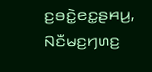ꤢ꤬ꤋꤢꤧ꤭ꤕꤢ꤭ꤔꤌꤣ꤬, ꤡꤢꤪꤗꤢ꤬ꤚꤛꤢ꤬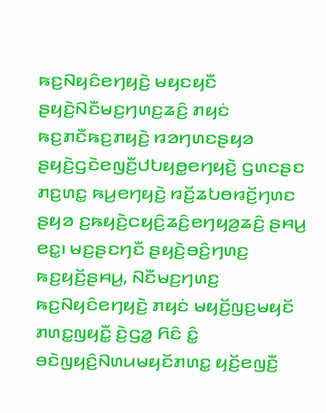ꤒꤢ꤬ꤡꤟꤢꤨꤕꤚꤟꤢꤧ꤬ ꤗꤟꤢꤟꤢꤪ ꤔꤟꤢꤧ꤬ꤡꤢꤪꤗꤢ꤬ꤚꤛꤢ꤬ꤘꤢꤨ꤬ ꤊꤟꤢꤦ ꤒꤢ꤬ꤊꤢꤪꤒꤢ꤬ꤊꤟꤢꤧ꤬ ꤙꤤꤚꤛꤢꤔꤟꤤ ꤔꤟꤢꤧ꤬ꤞꤢꤧꤕꤜꤢꤪ꤬ꤓꤝꤟꤥ꤭ꤕꤚꤟꤢꤧ꤬ ꤞꤛꤢꤔꤢ ꤊꤢ꤬ꤛꤢ꤭ ꤒꤣ꤬ꤕꤚꤟꤢꤧ꤬ ꤙꤢꤩ꤬ꤘꤝꤥꤙꤢꤩ꤬ꤚꤛꤢ ꤔꤟꤤ ꤢ꤬ꤒꤟꤢꤧ꤬ꤍꤟꤢꤨ꤬ꤘꤢꤨ꤬ꤕꤚꤟꤤ꤬ꤘꤢꤨ꤬ ꤔꤌꤣ꤬ ꤕꤢ꤭꤯ ꤗꤢ꤬ꤔꤢꤚꤢꤪ ꤔꤟꤢꤧ꤬ꤋꤢꤨ꤬ꤚꤛꤢ꤬ ꤒꤢ꤬ꤟꤢꤩ꤬ꤔꤌꤣ꤬, ꤡꤢꤪꤗꤢ꤬ꤚꤛꤢ꤬ ꤒꤢ꤬ꤡꤟꤢꤨꤕꤚꤟꤢꤧ꤬ ꤊꤟꤢꤦ ꤗꤟꤢꤩ꤬ꤜꤢ꤬ꤗꤟꤢꤩ ꤊꤛꤢ꤭ꤜꤟꤢꤪ꤭ ꤢꤧ꤬ꤞꤤ꤭ ꤖꤢꤨ ꤢꤨ꤭ ꤋꤢꤧꤜꤟꤢꤨ꤬ꤡꤛꤣꤗꤟꤢꤩꤊꤛꤢ꤭ ꤟꤢꤩ꤬ꤕꤜꤢꤪ꤬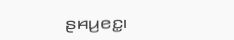ꤔꤌꤣ꤬ꤕꤢ꤭꤯